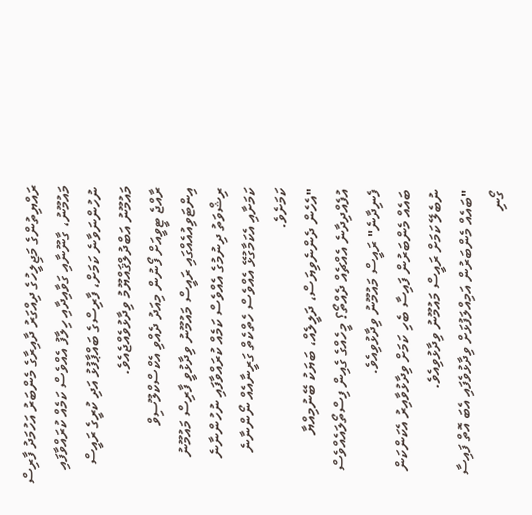ރައްޔިތުންގެ މަޖިލީހުގެ ދިއްގަރު ދާއިރާގެ މެންބަރު އަހުމަދު ފާރިސް މައުމޫނު، ގާނޫނާއި ގަވާއިދާއި ހިލާފު އެއްވެސް ކަމެއް ކުރައްވާފައި ނުހުންނަވާނެ ކަމަށް، ފާރިސްގެ ބައްޕާފުޅު އަދި ކުރީގެ ރައީސް މައުމޫނު އަބްދުލްޤައްޔޫމު ވިދާޅުވެއްޖެއެވެ.
ރާއްޖެ ޓީވީއަށް ފޯނުން މިއަދު ދެއްވި އެކްސްކްލޫސިވް އިންޓަވިއުއެއްގައި ރައީސް މައުމޫނު ވިދާޅުވީ ފާރިސް މައުމޫނު ރިޝްވަތު ދިނުމުގެ އެއްވެސް ކަމެއް ކުރައްވާފައި ނުހުންނާނެ ކަމަށާއި އެކަމާގުޅޭ އެއްވެސް ހެތްކެތް ގަރީނާއެއް ނޯންނާނެ ކަމަށެވެ.
"އެހެން ދެންނެވިޔަސް، ދަލީލެއް، ބަޔަކު ބޭނުމިއްޔާ އުފެއްދިދާނެ އެއްޗެއް ދެއްތޯ؟ މީހެއްގެ ގެއިން ފިސްތޯލައެއްވެސް ފެނިދާނެ" ރައީސް މައުމޫނު ވިދާޅުވިއެވެ.
ބައެއް މެންބަރުން ފައިސާ ބެހި ކަމަށް ވިދާޅުވާއިރު އެކަންކަން ނުބެލޭ ކަމަށް ރައީސް މައުމޫނު ވިދާޅުވިއެވެ.
"ބައެއް މެންބަރުން އަމިއްލަފުޅަށް ވިދާޅުވެފައި އެބަ އޮތް ފައިސާ ގޯނި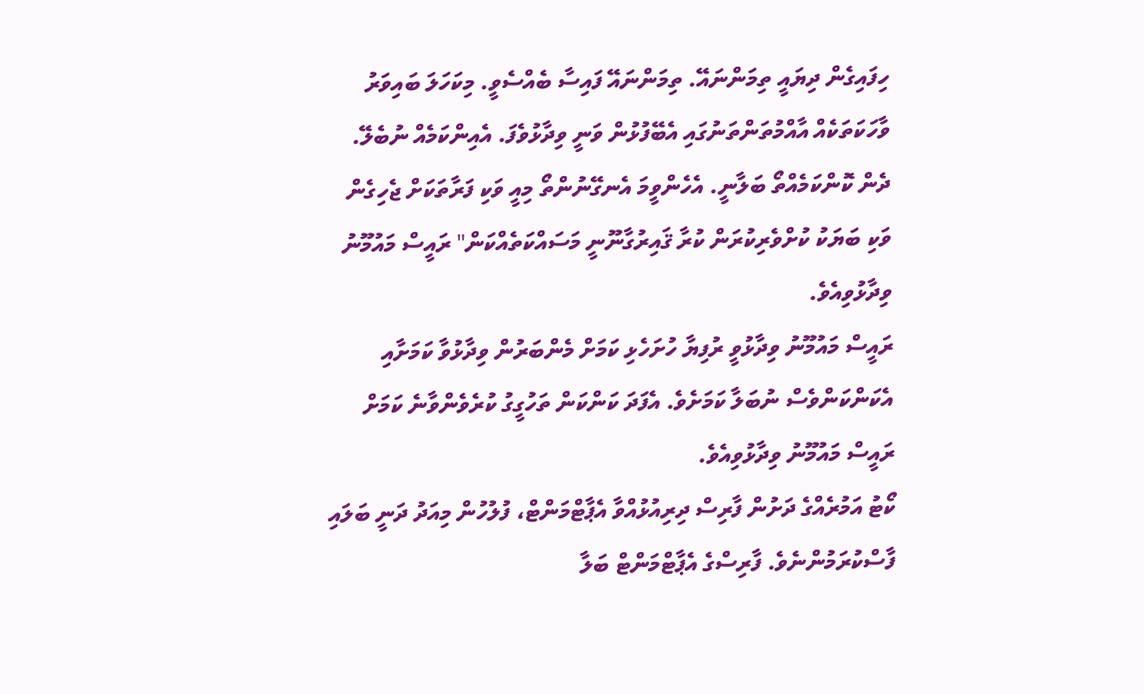ހިފައިގެން ދިޔައީ ތިމަންނައޭ. ތިމަންނައޭ ފައިސާ ބެއްސެވީ. މިކަހަލަ ބައިވަރު ވާހަކަތަކެއް އާއްމުތަންތަނުގައި އެބޭފުޅުން ވަނީ ވިދާޅުވެފަ. އެއިންކަމެއް ނުބެލޭ. ދެން ކޮންކަމެއްތޯ ބަލާނީ. އެހެންވީމަ އެނގޭނުންތޯ މިއީ ވަކި ފަރާތަކަށް ޖެހިގެން ވަކި ބަޔަކު ކުށްވެރިކުރަން ކުރާ ޤައިރުގާނޫނީ މަސައްކަތެއްކަން" ރައީސް މައުމޫނު ވިދާޅުވިއެވެ.
ރައީސް މައުމޫނު ވިދާޅުވީ ރުފިޔާ ހުށަހެޅި ކަމަށް މެންބަރުން ވިދާޅުވާ ކަމަށާއި އެކަންކަންވެސް ނުބަލާ ކަމަށެވެ. އެފަދަ ކަންކަން ތަހުގީގު ކުރެވެންވާނެ ކަމަށް ރައީސް މައުމޫނު ވިދާޅުވިއެވެ.
ކޯޓު އަމުރެއްގެ ދަށުން ފާރިސް ދިރިއުޅުއްވާ އެޕާޓްމަންޓް، ފުލުހުން މިއަދު ދަނީ ބަލައި ފާސްކުރަމުންނެވެ. ފާރިސްގެ އެޕާޓްމަންޓް ބަލާ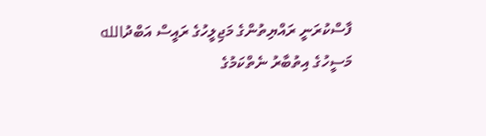ފާސްކުރަނީ ރައްޔިތުންގެ މަޖިލީހުގެ ރައީސް އަބްދުالله މަސީހުގެ އިތުބާރު ނެތްކަމުގެ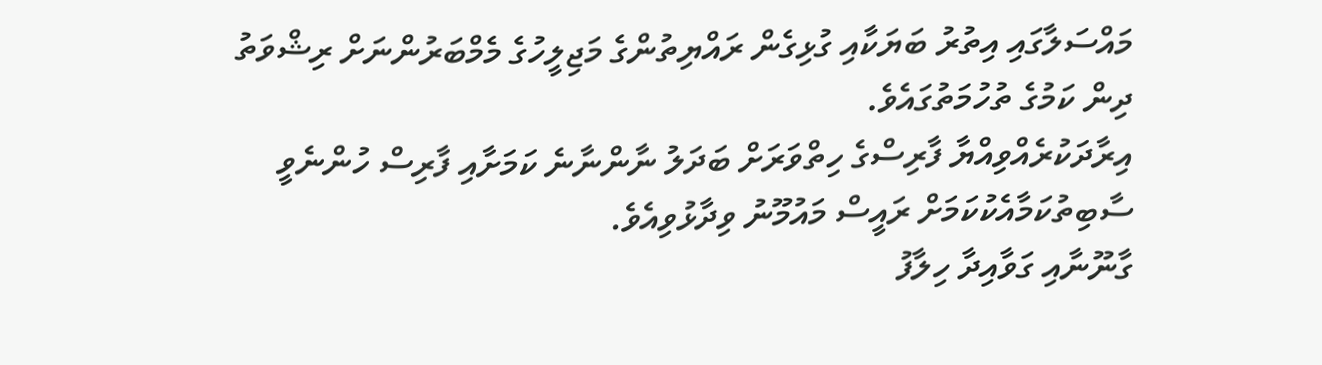މައްސަލާގައި އިތުރު ބަޔަކާއި ގުޅިގެން ރައްޔިތުންގެ މަޖިލީހުގެ މެމްބަރުންނަށް ރިޝްވަތު ދިން ކަމުގެ ތުހުމަތުގައެވެ.
އިރާދަކުރެއްވިއްޔާ ފާރިސްގެ ހިތްވަރަށް ބަދަލު ނާންނާނެ ކަމަށާއި ފާރިސް ހުންނެވީ ސާބިތުކަމާއެކުކަމަށް ރައީސް މައުމޫނު ވިދާޅުވިއެވެ.
ގާނޫނާއި ގަވާއިދާ ހިލާފު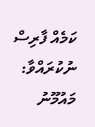ކަމެއް ފާރިސް ނުކުރައްވާ: މައުމޫނު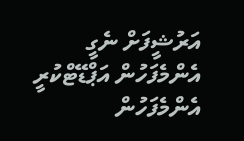އަރުޝީފަށް ނެގީ
އެންމެފަހުން އަޕްޑޭޓްކުރީ
އެންމެފަހުން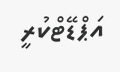އަޕްޑޭޓްކުރީ